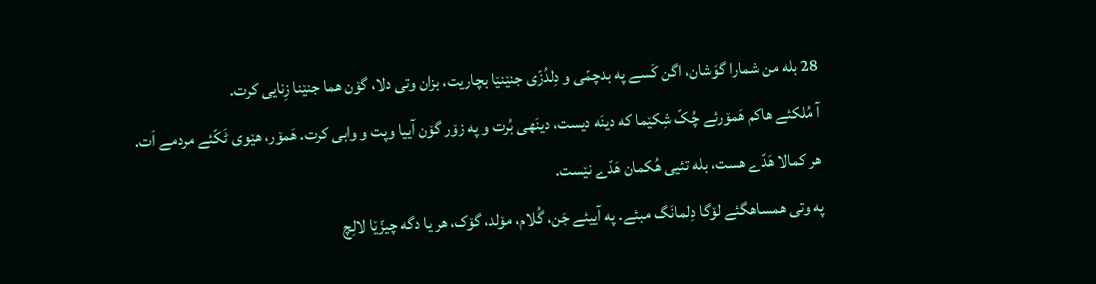28 بله من شمارا گوَشان، اگن کَسے په بدچمّی و دِلدُزّی جنێنێا بچاریت، بزان وتی دلا، گۆن هما جنێنا زِنایی کرت.
آ مُلکئے هاکم هَمۆرئے چُکّ شِکێما که دینَه دیست، دینَهی بُرت و په زۆر گۆن آییا وپت و وابی کرت. هَمۆر، هێوی ٹَکّئے مردمے اَت.
هر کمالا هَدّے هست، بله تئیی هُکمان هَدّے نێست.
په وتی همساهگئے لۆگا دِلمانَگ مبئے. په آییئے جَن، گُلام، مۆلد، گۆک، هر یا دگه چیزّێا لالِچ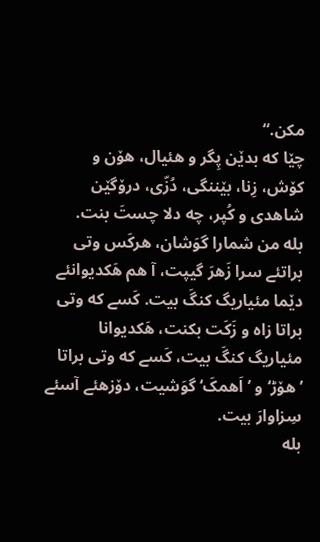مکن.“
چێا که بدێن پِگر و هئیال، هۆن و کۆش، زِنا، بێننگی، دُزّی، درۆگێن شاهدی و کُپر، چه دلا چستَ بنت.
بله من شمارا گوَشان، هرکَس وتی براتئے سرا زَهرَ گیپت، آ هم هَکدیوانئے دێما مئیاریگ کنگَ بیت. کَسے که وتی براتا زاه و زَکَت بکنت، هَکدیوانا مئیاریگ کنگَ بیت، کَسے که وتی براتا ’هۆڑ‘ و ’اَهمکَ‘ گوَشیت، دۆزهئے آسئے سِزاوارَ بیت.
بله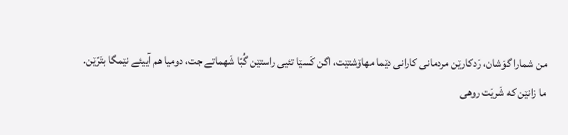من شمارا گوَشان، رَدکارێن مردمانی کارانی دێما مهاۆشتێت، اگن کَسێا تئیی راستێن گُبّا شَهماتے جت، دومیا هم آییئے نێمگا بتَرّێن.
ما زانێن که شَریَت روهی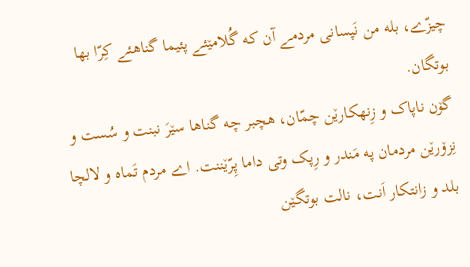چیزّے، بله من نَپسانی مردمے آن که گُلامێئے پئیما گناهئے کِرّا بها بوتگان.
گۆن ناپاک و زِنهکارێن چمّان، هچبر چه گناها سێرَ نبنت و سُست و نِزۆرێن مردمان په مَندر و رِپک وتی داما پِرّێننت. اے مردم تَماه و لالچا بلد و زانتکار اَنت، نالت بوتگێن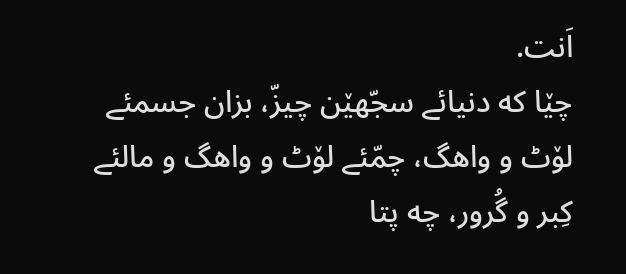اَنت.
چێا که دنیائے سجّهێن چیزّ، بزان جسمئے لۆٹ و واهگ، چمّئے لۆٹ و واهگ و مالئے کِبر و گُرور، چه پتا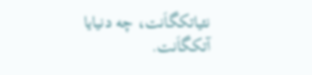نئیاتکگاَنت، چه دنیایا آتکگاَنت.